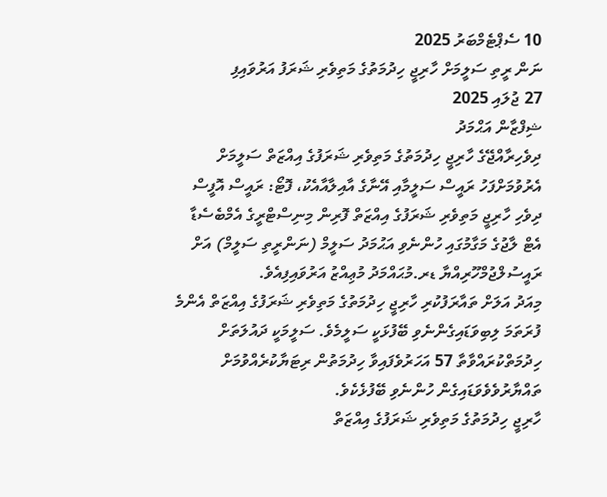10 ސެޕްޓެމްބަރު 2025
ނަން ރީތި ސަލީމަށް ހާރިޖީ ހިދުމަތުގެ މަތިވެރި ޝަރަފު އަރުވައިފި
27 ޖުލައި 2025
ޝިފްޒާން އަޙްމަދު
ދިވެހިރާއްޖޭގެ ހާރިޖީ ހިދުމަތުގެ މަތިވެރި ޝަރަފުގެ އިއްޒަތް ސަލީމަށް އެރުވުމަށްފަހު ރައީސް ސަލީމާއި އޭނާގެ އާއިލާއާއެކު، ފޮޓޯ: ރައީސް އޮފީސް
ދިވެހި ހާރިޖީ މަތިވެރި ޝަރަފުގެ އިއްޒަތް ފޮރިން މިނިސްޓްރީގެ އެމްބެސެޑާ އެޓް ލާޖުގެ މަގާމުގައި ހުންނެވި އަޙުމަދު ސަލީމް (ނަންރީތި ސަލީމް) އަށް ރައީސުލްޖުމްހޫރިއްޔާ ޑރ.މުޙައްމަދު މުޢިއްޒު އަރުވައިފިއެވެ.
މިއަދު އަލަށް ތައާރަފުކުރި ހާރިޖީ ހިދުމަތުގެ މަތިވެރި ޝަރަފުގެ އިއްޒަތް އެންމެ ފުރަތަމަ ލިބިވަޑައިގެންނެވި ބޭފުޅަކީ ސަލީމެވެ. ސަލީމަކީ ދައުލަތަށް ހިދުމަތްކުރައްވާތާ 57 އަހަރުވެފައިވާ ހިދުމަތުން ރިޓަޔާކުރެއްވުމަށް ތައްޔާރުވެވެވަޑައިގެން ހުންނެވި ބޭފުޅެކެވެ.
ހާރިޖީ ހިދުމަތުގެ މަތިވެރި ޝަރަފުގެ އިއްޒަތް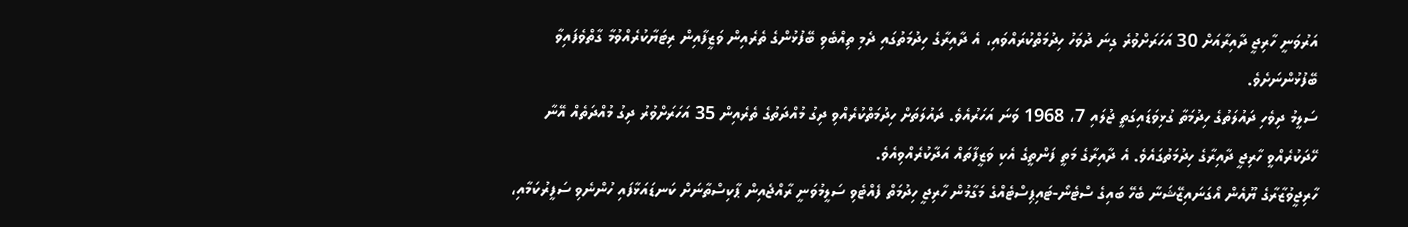އަރުވަނީ ހާރިޖީ ދާއިރާއަށް 30 އަހަރަށްވުރެ ގިނަ ދުވަހު ހިދުމަތްކުރައްވައި، އެ ދާއިރާގެ ހިދުމަތުގައި ދެމި ތިއްބެވި ބޭފުޅުންގެ ތެރެއިން ވަޒީފާއިން ރިޓަޔާކުރެއްވުމާ ގާތްވެފައިވާ ބޭފުޅުންނަށެވެ.
ސަލީމު ދިވެހި ދައުލަތުގެ ހިދުމަތާ ގުޅިވަޑައިގަތީ ޖުލައި 7، 1968 ވަނަ އަހަރުއެވެ. ދައުލަތަށް ހިދުމަތްކުރެއްވި ދިގު މުއްދަތުގެ ތެރެއިން 35 އަހަރަށްވުރު ދިގު މުއްދަތެއް އޭނާ ހޭދަކުރެއްވީ ހާރިޖީ ދާއިރާގެ ހިދުމަތުގައެވެ. އެ ދާއިރާގެ މަތީ ފަންތީގެ އެކި ވަޒީފާތައް އަދާކުރެއްވިއެވެ.
ހާރިޖީވުޒާރާގެ ޔޫއެން އޯގަނައިޒޭޝަނާ ބެހޭ ބައިގެ ސްޓެނޯ-ޓައިޕިސްޓެއްގެ މަގާމުން ހާރިޖީ ހިދުމަތް ފެއްޓެވި ސަލީމުވަނީ ރާއްޖެއިން ޕާކިސްތާނަށް ކަނޑައަޅާފައި ހުންނެވި ސަފީރުކަމާއި،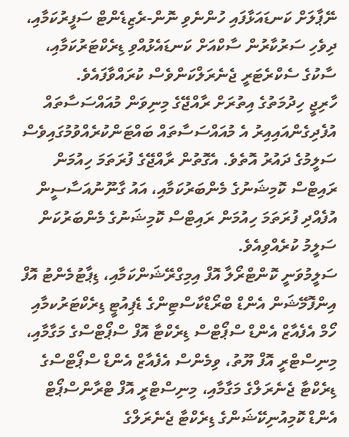ނޭޕާލަށް ކަނޑައަޅާފައި ހުންނެވި ނޮން-ރެޒިޑެންޓް ސަފީރުކަމާއި، ދިވެހި ސަރުކާރުން ސާކްއަށް ކަނޑައެޅުއްވި ޑިރެކްޓަރުކަމާއި، ސާކުގެ ސެކްރެޓަރީ ޖެނެރަލްކަންވެސް ކުރައްވާފައެވެ.
ހާރިޖީ ހިދުމަތުގެ އިތުރަށް ރާއްޖޭގެ މިނިވަން މުއައްސަސާތައް އުފެދިގެންއައިއިރު އެ މުއައްސަސާތައް ބައްޓަންކުރެއްވުމުގައިވެސް ސަލީމުގެ ދައުރު އޮތެވެ. އެގޮތުން ރާއްޖޭގެ ފުރަތަމަ ހިއުމަން ރައިޓްސް ކޮމިޝަނުގެ މެންބަރުކަމާއި، އައު ގާނޫނުއަސާސީން އުފެއްދި ފުރަތަމަ ހިއުމަން ރައިޓްސް ކޮމިޝަނުގެ މެންބަރުކަން ސަލީމު ކުރެއްވިއެވެ.
ސަލީމުވަނީ ކޮންޓްރޯލާ އޮފް އިމިގްރޭޝަންކަމާއި، ޑިޕާޓުމެންޓު އޮފް އިންފޮމޭޝަން އެންޑް ބްރޯޑްކާސްޓިންގެ ޑެޕިއުޓީ ޑިރެކްޓަރުކމާއި ހޯމް އެފެއާޒް އެންޑް ސްޕޯޓްސް ޑިރެކްޓާ އޮފް ސްޕޯޓްސްގެ މަގާމާއި، މިނިސްޓްރީ އޮފް ޔޫތު، ވިމެންސް އެފެއާޒް އެންޑް ސްޕޯޓްސްގެ ޑިރެކްޓާ ޖެނެރަލްގެ މަގާމާއި، މިނިސްޓްރީ އޮފް ޓްރާންސްޕޯޓް އެންޑް ކޮމިއުނިކޭޝަންގެ ޑިރެކްޓާ ޖެނެރަލްގެ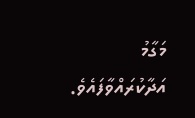މަގާމު އަދާކުރައްވާފައެވެ.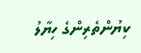ކިޔުންތެރިންގެ ހިޔާލު